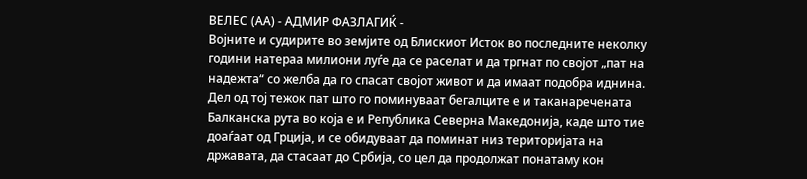ВЕЛЕС (АА) - АДМИР ФАЗЛАГИЌ -
Војните и судирите во земјите од Блискиот Исток во последните неколку години натераа милиони луѓе да се раселат и да тргнат по својот „пат на надежта“ со желба да го спасат својот живот и да имаат подобра иднина.
Дел од тој тежок пат што го поминуваат бегалците е и таканаречената Балканска рута во која е и Република Северна Македонија, каде што тие доаѓаат од Грција, и се обидуваат да поминат низ територијата на државата, да стасаат до Србија, со цел да продолжат понатаму кон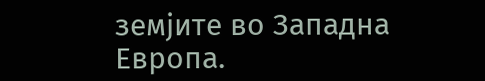земјите во Западна Европа.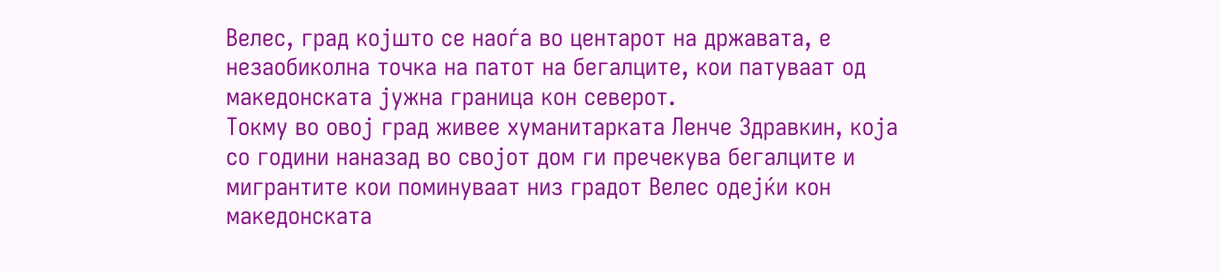Велес, град којшто се наоѓа во центарот на државата, е незаобиколна точка на патот на бегалците, кои патуваат од македонската јужна граница кон северот.
Токму во овој град живее хуманитарката Ленче Здравкин, која со години наназад во својот дом ги пречекува бегалците и мигрантите кои поминуваат низ градот Велес одејќи кон македонската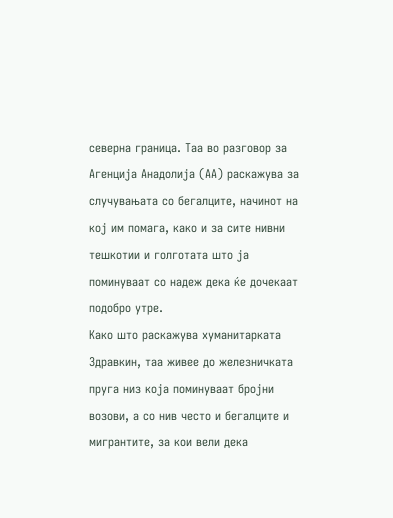северна граница. Таа во разговор за Агенција Анадолија (АА) раскажува за случувањата со бегалците, начинот на кој им помага, како и за сите нивни тешкотии и голготата што ја поминуваат со надеж дека ќе дочекаат подобро утре.
Како што раскажува хуманитарката Здравкин, таа живее до железничката пруга низ која поминуваат бројни возови, а со нив често и бегалците и мигрантите, за кои вели дека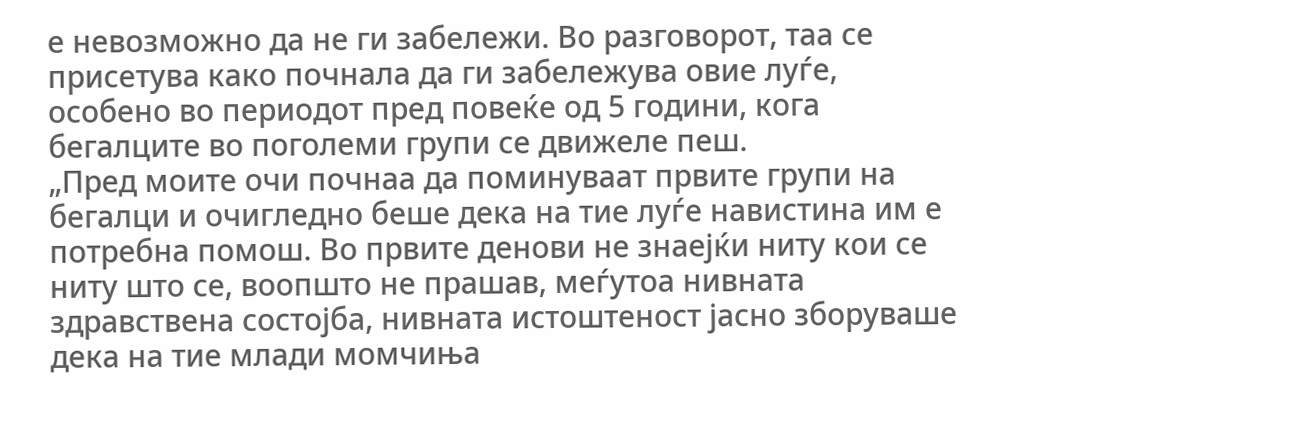е невозможно да не ги забележи. Во разговорот, таа се присетува како почнала да ги забележува овие луѓе, особено во периодот пред повеќе од 5 години, кога бегалците во поголеми групи се движеле пеш.
„Пред моите очи почнаа да поминуваат првите групи на бегалци и очигледно беше дека на тие луѓе навистина им е потребна помош. Во првите денови не знаејќи ниту кои се ниту што се, воопшто не прашав, меѓутоа нивната здравствена состојба, нивната истоштеност јасно зборуваше дека на тие млади момчиња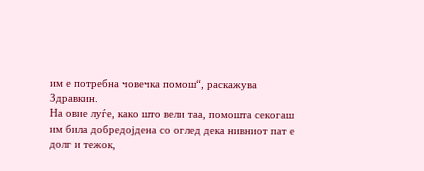им е потребна човечка помош“, раскажува Здравкин.
На овие луѓе, како што вели таа, помошта секогаш им била добредојдена со оглед дека нивниот пат е долг и тежок,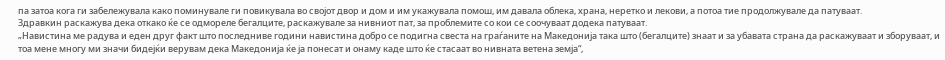па затоа кога ги забележувала како поминувале ги повикувала во својот двор и дом и им укажувала помош, им давала облека, храна, неретко и лекови, а потоа тие продолжувале да патуваат.
Здравкин раскажува дека откако ќе се одмореле бегалците, раскажувале за нивниот пат, за проблемите со кои се соочуваат додека патуваат.
„Навистина ме радува и еден друг факт што последниве години навистина добро се подигна свеста на граѓаните на Македонија така што (бегалците) знаат и за убавата страна да раскажуваат и зборуваат, и тоа мене многу ми значи бидејќи верувам дека Македонија ќе ја понесат и онаму каде што ќе стасаат во нивната ветена земја“,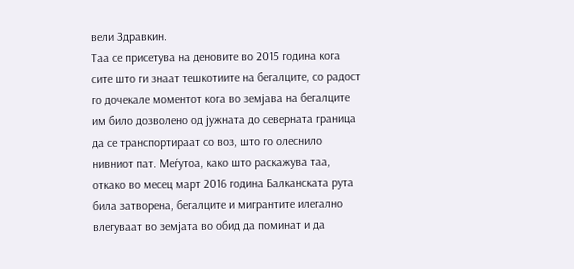вели Здравкин.
Таа се присетува на деновите во 2015 година кога сите што ги знаат тешкотиите на бегалците, со радост го дочекале моментот кога во земјава на бегалците им било дозволено од јужната до северната граница да се транспортираат со воз, што го олеснило нивниот пат. Меѓутоа, како што раскажува таа, откако во месец март 2016 година Балканската рута била затворена, бегалците и мигрантите илегално влегуваат во земјата во обид да поминат и да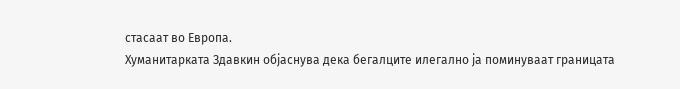стасаат во Европа.
Хуманитарката Здавкин објаснува дека бегалците илегално ја поминуваат границата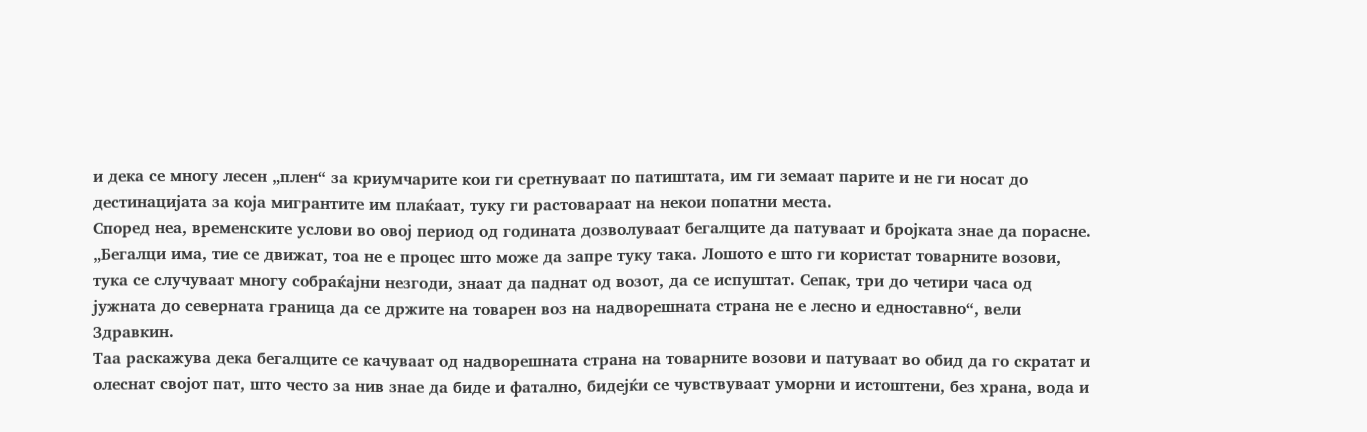и дека се многу лесен „плен“ за криумчарите кои ги сретнуваат по патиштата, им ги земаат парите и не ги носат до дестинацијата за која мигрантите им плаќаат, туку ги растовараат на некои попатни места.
Според неа, временските услови во овој период од годината дозволуваат бегалците да патуваат и бројката знае да порасне.
„Бегалци има, тие се движат, тоа не е процес што може да запре туку така. Лошото е што ги користат товарните возови, тука се случуваат многу собраќајни незгоди, знаат да паднат од возот, да се испуштат. Сепак, три до четири часа од јужната до северната граница да се држите на товарен воз на надворешната страна не е лесно и едноставно“, вели Здравкин.
Таа раскажува дека бегалците се качуваат од надворешната страна на товарните возови и патуваат во обид да го скратат и олеснат својот пат, што често за нив знае да биде и фатално, бидејќи се чувствуваат уморни и истоштени, без храна, вода и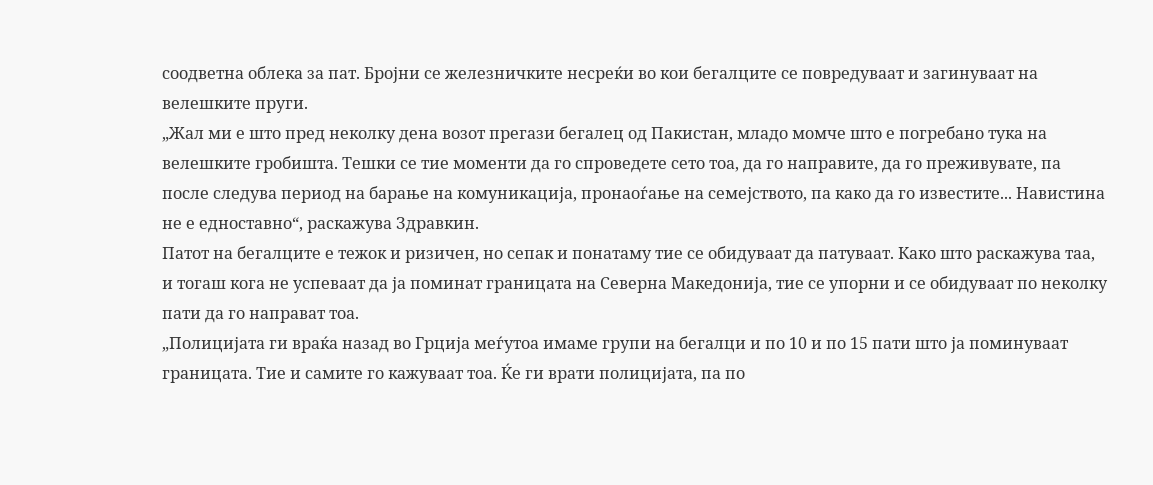соодветна облека за пат. Бројни се железничките несреќи во кои бегалците се повредуваат и загинуваат на велешките пруги.
„Жал ми е што пред неколку дена возот прегази бегалец од Пакистан, младо момче што е погребано тука на велешките гробишта. Тешки се тие моменти да го спроведете сето тоа, да го направите, да го преживувате, па после следува период на барање на комуникација, пронаоѓање на семејството, па како да го известите... Навистина не е едноставно“, раскажува Здравкин.
Патот на бегалците е тежок и ризичен, но сепак и понатаму тие се обидуваат да патуваат. Како што раскажува таа, и тогаш кога не успеваат да ја поминат границата на Северна Македонија, тие се упорни и се обидуваат по неколку пати да го направат тоа.
„Полицијата ги враќа назад во Грција меѓутоа имаме групи на бегалци и по 10 и по 15 пати што ја поминуваат границата. Тие и самите го кажуваат тоа. Ќе ги врати полицијата, па по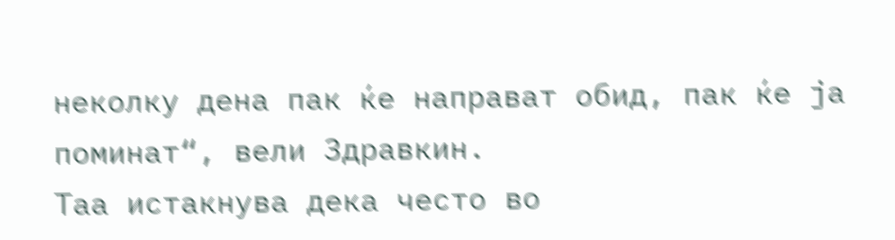неколку дена пак ќе направат обид, пак ќе ја поминат“, вели Здравкин.
Таа истакнува дека често во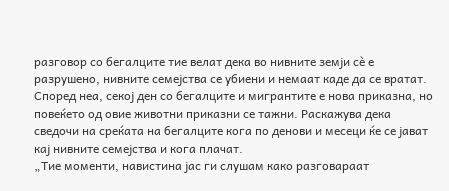разговор со бегалците тие велат дека во нивните земји сѐ е разрушено, нивните семејства се убиени и немаат каде да се вратат.
Според неа, секој ден со бегалците и мигрантите е нова приказна, но повеќето од овие животни приказни се тажни. Раскажува дека сведочи на среќата на бегалците кога по денови и месеци ќе се јават кај нивните семејства и кога плачат.
„Тие моменти, навистина јас ги слушам како разговараат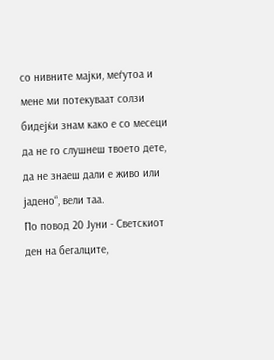со нивните мајки, меѓутоа и мене ми потекуваат солзи бидејќи знам како е со месеци да не го слушнеш твоето дете, да не знаеш дали е живо или јадено“, вели таа.
По повод 20 Јуни - Светскиот ден на бегалците,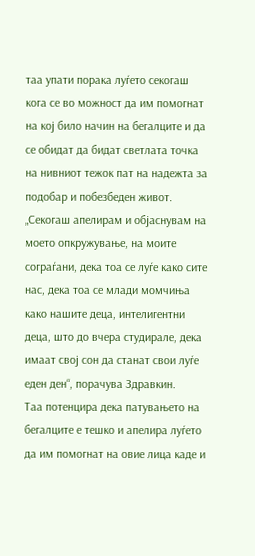таа упати порака луѓето секогаш кога се во можност да им помогнат на кој било начин на бегалците и да се обидат да бидат светлата точка на нивниот тежок пат на надежта за подобар и побезбеден живот.
„Секогаш апелирам и објаснувам на моето опкружување, на моите сограѓани, дека тоа се луѓе како сите нас, дека тоа се млади момчиња како нашите деца, интелигентни деца, што до вчера студирале, дека имаат свој сон да станат свои луѓе еден ден“, порачува Здравкин.
Таа потенцира дека патувањето на бегалците е тешко и апелира луѓето да им помогнат на овие лица каде и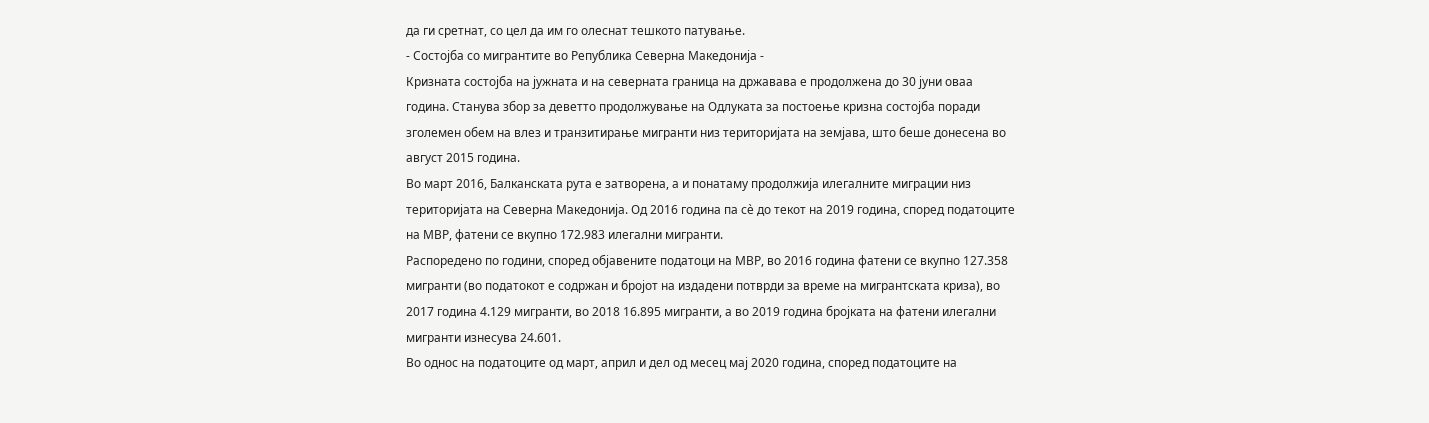да ги сретнат, со цел да им го олеснат тешкото патување.
- Состојба со мигрантите во Република Северна Македонија -
Кризната состојба на јужната и на северната граница на државава е продолжена до 30 јуни оваа година. Станува збор за деветто продолжување на Одлуката за постоење кризна состојба поради зголемен обем на влез и транзитирање мигранти низ територијата на земјава, што беше донесена во август 2015 година.
Во март 2016, Балканската рута е затворена, а и понатаму продолжија илегалните миграции низ територијата на Северна Македонија. Од 2016 година па сѐ до текот на 2019 година, според податоците на МВР, фатени се вкупно 172.983 илегални мигранти.
Распоредено по години, според објавените податоци на МВР, во 2016 година фатени се вкупно 127.358 мигранти (во податокот е содржан и бројот на издадени потврди за време на мигрантската криза), во 2017 година 4.129 мигранти, во 2018 16.895 мигранти, а во 2019 година бројката на фатени илегални мигранти изнесува 24.601.
Во однос на податоците од март, април и дел од месец мај 2020 година, според податоците на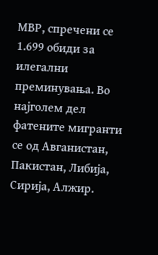МВР, спречени се 1.699 обиди за илегални преминувања. Во најголем дел фатените мигранти се од Авганистан, Пакистан, Либија, Сирија, Алжир.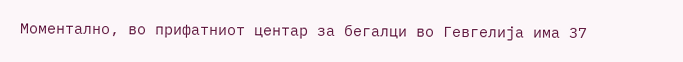Моментално, во прифатниот центар за бегалци во Гевгелија има 37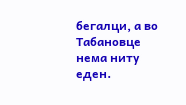бегалци, а во Табановце нема ниту еден.